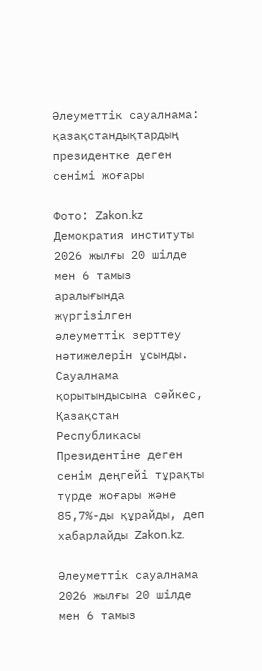Әлеуметтік сауалнама: қазақстандықтардың президентке деген сенімі жоғары

Фото: Zakon.kz
Демократия институты 2026 жылғы 20 шілде мен 6 тамыз аралығында жүргізілген әлеуметтік зерттеу нәтижелерін ұсынды. Сауалнама қорытындысына сәйкес, Қазақстан Республикасы Президентіне деген сенім деңгейі тұрақты түрде жоғары және 85,7%-ды құрайды, деп хабарлайды Zakon.kz.

Әлеуметтік сауалнама 2026 жылғы 20 шілде мен 6 тамыз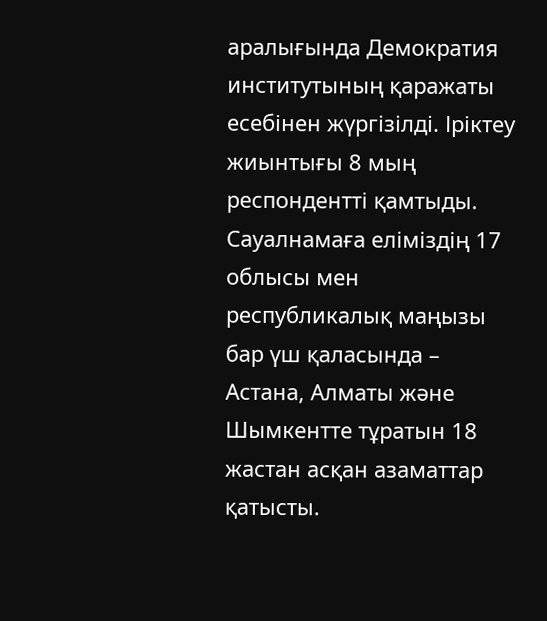аралығында Демократия институтының қаражаты есебінен жүргізілді. Іріктеу жиынтығы 8 мың респондентті қамтыды. Сауалнамаға еліміздің 17 облысы мен республикалық маңызы бар үш қаласында – Астана, Алматы және Шымкентте тұратын 18 жастан асқан азаматтар қатысты.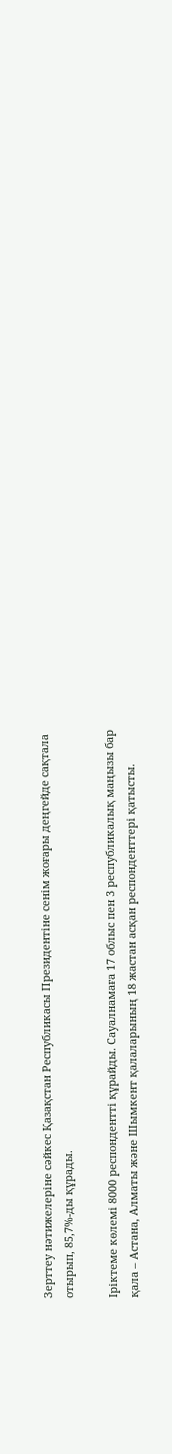Зерттеу нәтижелеріне сәйкес Қазақстан Республикасы Президентіне сенім жоғары деңгейде сақтала отырып, 85,7%-ды құрады.

Іріктеме көлемі 8000 респондентті құрайды. Сауалнамаға 17 облыс пен 3 республикалық маңызы бар қала – Астана, Алматы және Шымкент қалаларының 18 жастан асқан респонденттері қатысты.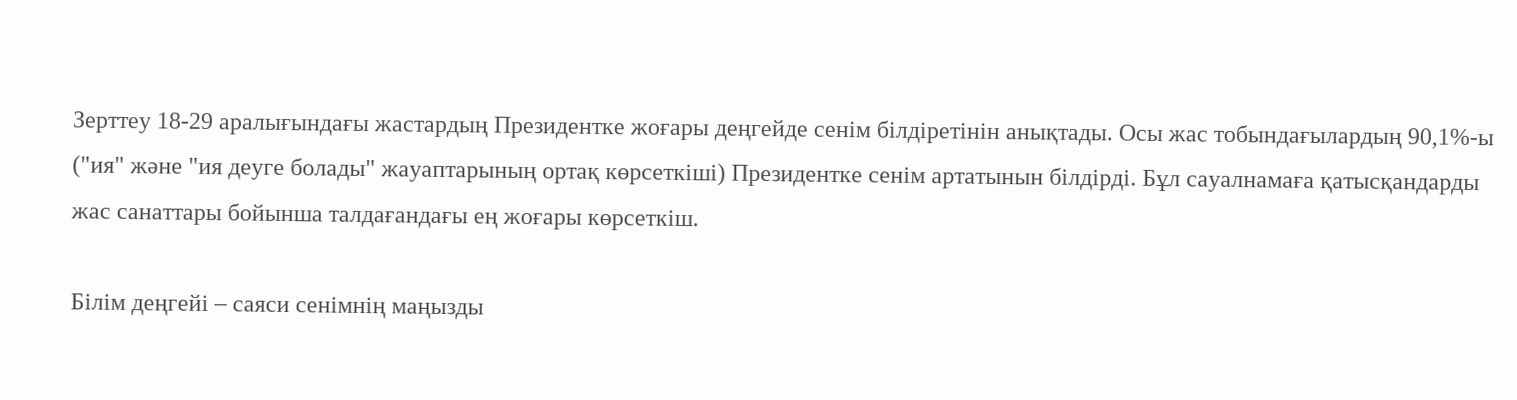Зерттеу 18-29 аралығындағы жастардың Президентке жоғары деңгейде сенім білдіретінін анықтады. Осы жас тобындағылардың 90,1%-ы ("ия" және "ия деуге болады" жауаптарының ортақ көрсеткіші) Президентке сенім артатынын білдірді. Бұл сауалнамаға қатысқандарды жас санаттары бойынша талдағандағы ең жоғары көрсеткіш.

Білім деңгейі – саяси сенімнің маңызды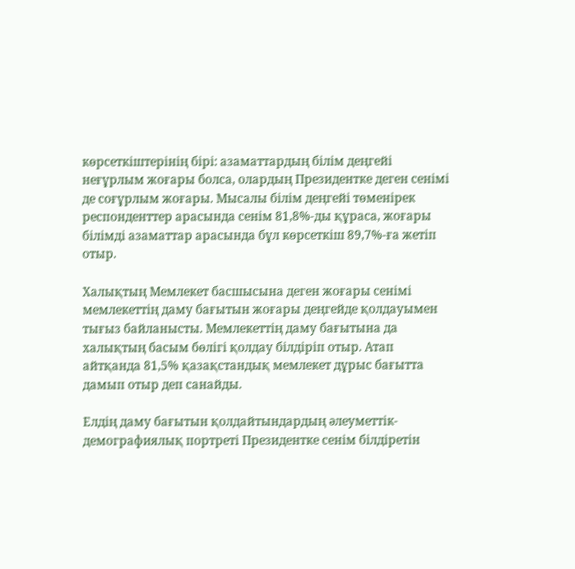көрсеткіштерінің бірі: азаматтардың білім деңгейі неғұрлым жоғары болса, олардың Президентке деген сенімі де соғұрлым жоғары. Мысалы білім деңгейі төменірек респонденттер арасында сенім 81,8%-ды құраса, жоғары білімді азаматтар арасында бұл көрсеткіш 89,7%-ға жетіп отыр.

Халықтың Мемлекет басшысына деген жоғары сенімі мемлекеттің даму бағытын жоғары деңгейде қолдауымен тығыз байланысты. Мемлекеттің даму бағытына да халықтың басым бөлігі қолдау білдіріп отыр. Атап айтқанда 81,5% қазақстандық мемлекет дұрыс бағытта дамып отыр деп санайды.

Елдің даму бағытын қолдайтындардың әлеуметтік-демографиялық портреті Президентке сенім білдіретін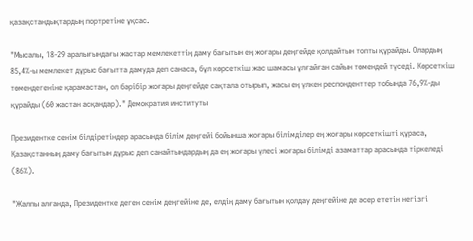қазақстандықтардың портретіне ұқсас.

"Мысалы, 18-29 аралығындағы жастар мемлекеттің даму бағытын ең жоғары деңгейде қолдайтын топты құрайды. Олардың 85,4%-ы мемлекет дұрыс бағытта дамуда деп санаса, бұл көрсеткіш жас шамасы ұлғайған сайын төмендей түседі. Көрсеткіш төмендегеніне қарамастан, ол бәрібір жоғары деңгейде сақтала отырып, жасы ең үлкен респонденттер тобында 76,9%-ды құрайды (60 жастан асқандар)." Демократия институты

Президентке сенім білдіретіндер арасында білім деңгейі бойынша жоғары білімділер ең жоғары көрсеткішті құраса, Қазақстанның даму бағытын дұрыс деп санайтындардың да ең жоғары үлесі жоғары білімді азаматтар арасында тіркеледі (86%).

"Жалпы алғанда, Президентке деген сенім деңгейіне де, елдің даму бағытын қолдау деңгейіне де әсер ететін негізгі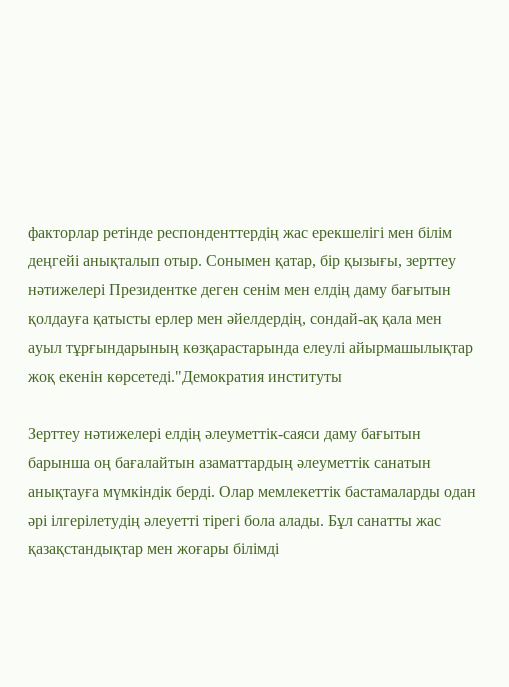факторлар ретінде респонденттердің жас ерекшелігі мен білім деңгейі анықталып отыр. Сонымен қатар, бір қызығы, зерттеу нәтижелері Президентке деген сенім мен елдің даму бағытын қолдауға қатысты ерлер мен әйелдердің, сондай-ақ қала мен ауыл тұрғындарының көзқарастарында елеулі айырмашылықтар жоқ екенін көрсетеді."Демократия институты

Зерттеу нәтижелері елдің әлеуметтік-саяси даму бағытын барынша оң бағалайтын азаматтардың әлеуметтік санатын анықтауға мүмкіндік берді. Олар мемлекеттік бастамаларды одан әрі ілгерілетудің әлеуетті тірегі бола алады. Бұл санатты жас қазақстандықтар мен жоғары білімді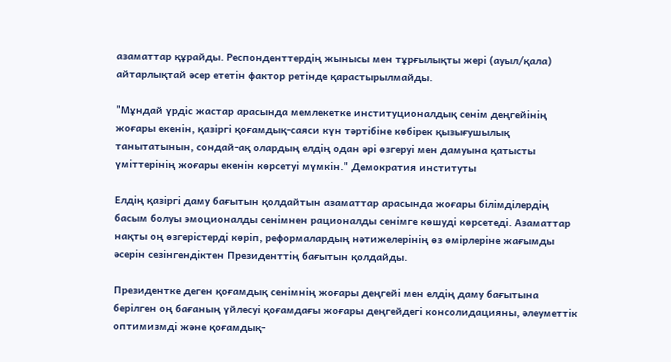азаматтар құрайды. Респонденттердің жынысы мен тұрғылықты жері (ауыл/қала) айтарлықтай әсер ететін фактор ретінде қарастырылмайды.

"Мұндай үрдіс жастар арасында мемлекетке институционалдық сенім деңгейінің жоғары екенін, қазіргі қоғамдық-саяси күн тәртібіне көбірек қызығушылық танытатынын, сондай-ақ олардың елдің одан әрі өзгеруі мен дамуына қатысты үміттерінің жоғары екенін көрсетуі мүмкін." Демократия институты

Елдің қазіргі даму бағытын қолдайтын азаматтар арасында жоғары білімділердің басым болуы эмоционалды сенімнен рационалды сенімге көшуді көрсетеді. Азаматтар нақты оң өзгерістерді көріп, реформалардың нәтижелерінің өз өмірлеріне жағымды әсерін сезінгендіктен Президенттің бағытын қолдайды.

Президентке деген қоғамдық сенімнің жоғары деңгейі мен елдің даму бағытына берілген оң бағаның үйлесуі қоғамдағы жоғары деңгейдегі консолидацияны, әлеуметтік оптимизмді және қоғамдық-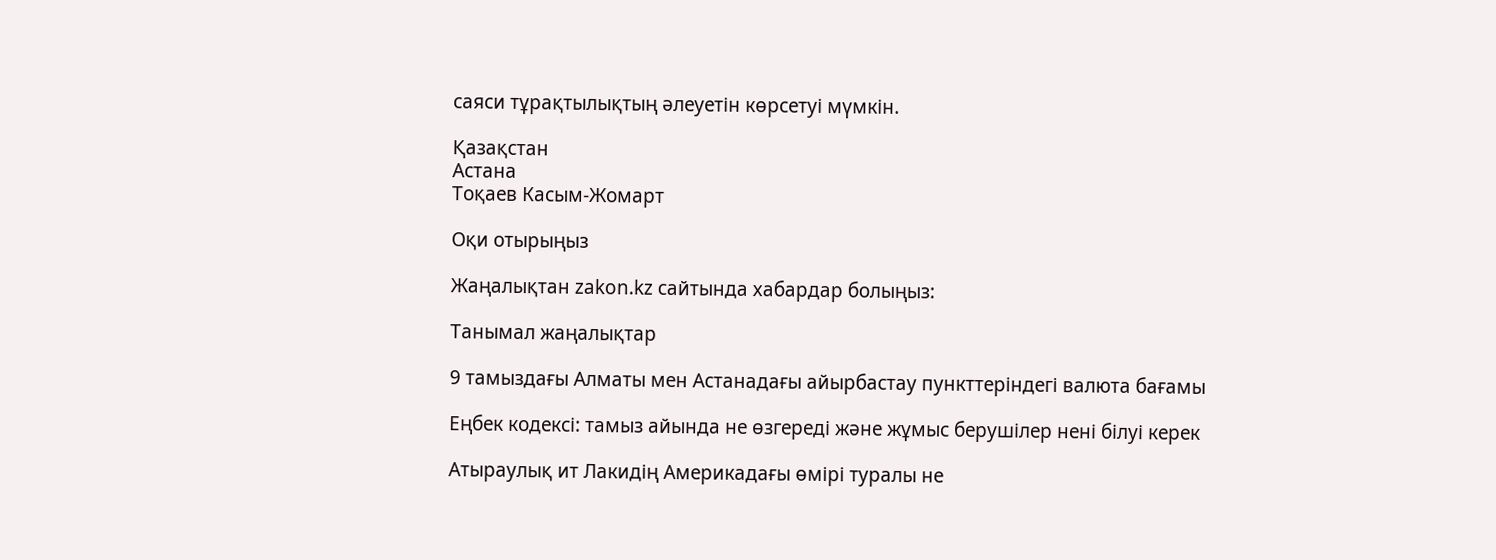саяси тұрақтылықтың әлеуетін көрсетуі мүмкін.

Қазақстан
Астана
Тоқаев Касым-Жомарт

Оқи отырыңыз

Жаңалықтан zakon.kz сайтында хабардар болыңыз:

Танымал жаңалықтар

9 тамыздағы Алматы мен Астанадағы айырбастау пункттеріндегі валюта бағамы

Еңбек кодексі: тамыз айында не өзгереді және жұмыс берушілер нені білуі керек

Атыраулық ит Лакидің Америкадағы өмірі туралы не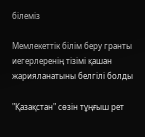білеміз

Мемлекеттік білім беру гранты иегерлеренің тізімі қашан жарияланатыны белгілі болды

"Қазақстан" сөзін тұңғыш рет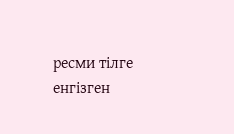ресми тілге енгізген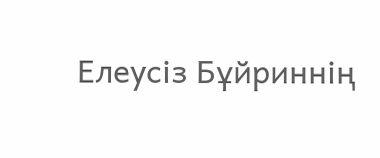Елеусіз Бұйриннің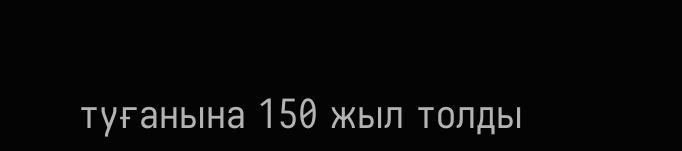туғанына 150 жыл толды